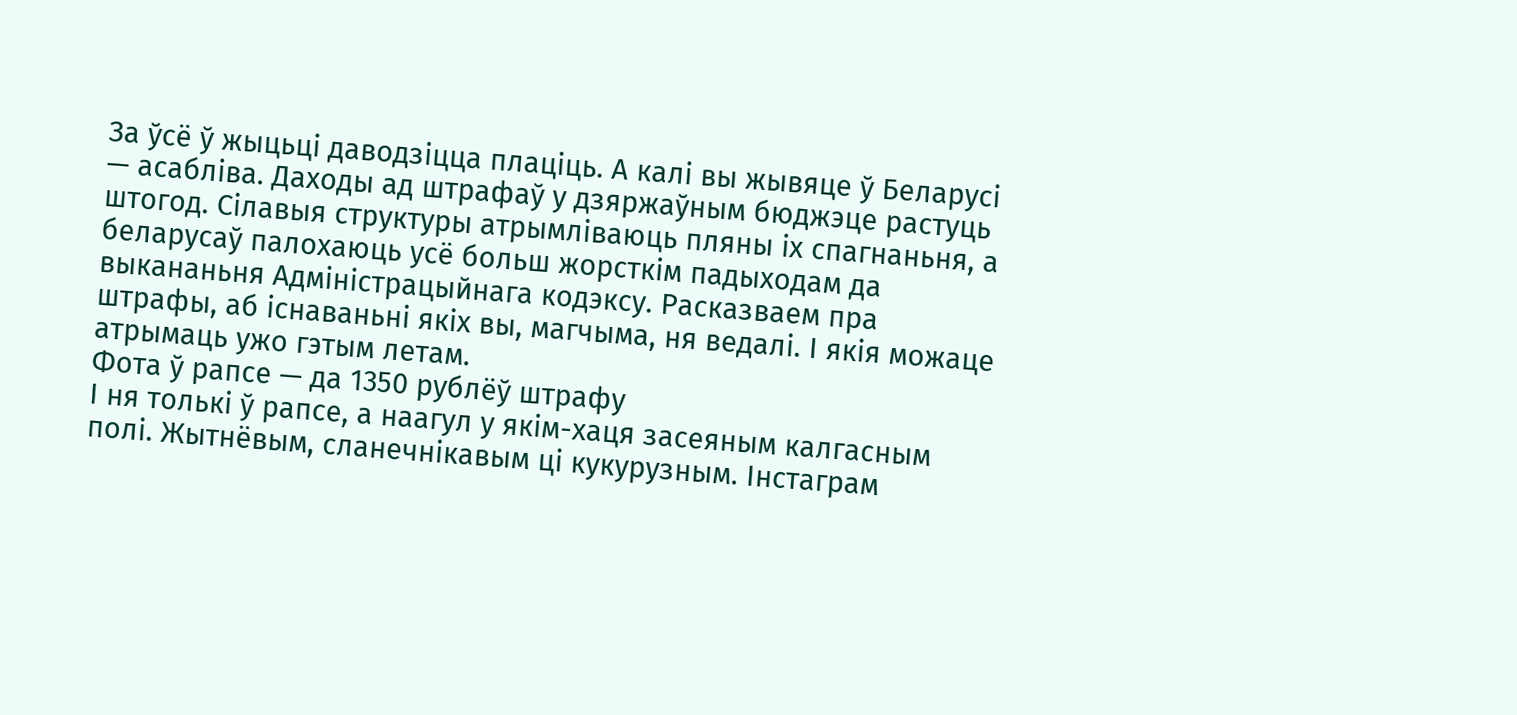За ўсё ў жыцьці даводзіцца плаціць. А калі вы жывяце ў Беларусі — асабліва. Даходы ад штрафаў у дзяржаўным бюджэце растуць штогод. Сілавыя структуры атрымліваюць пляны іх спагнаньня, а беларусаў палохаюць усё больш жорсткім падыходам да выкананьня Адміністрацыйнага кодэксу. Расказваем пра штрафы, аб існаваньні якіх вы, магчыма, ня ведалі. І якія можаце атрымаць ужо гэтым летам.
Фота ў рапсе — да 1350 рублёў штрафу
І ня толькі ў рапсе, а наагул у якім-хаця засеяным калгасным полі. Жытнёвым, сланечнікавым ці кукурузным. Інстаграм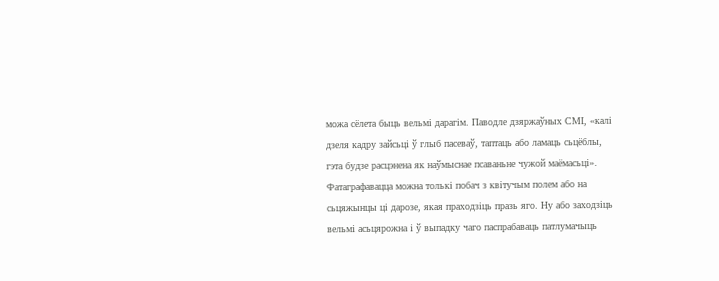можа сёлета быць вельмі дарагім. Паводле дзяржаўных СМІ, «калі дзеля кадру зайсьці ў глыб пасеваў, таптаць або ламаць сьцёблы, гэта будзе расцэнена як наўмыснае псаваньне чужой маёмасьці». Фатаграфавацца можна толькі побач з квітучым полем або на сьцяжынцы ці дарозе, якая праходзіць празь яго. Ну або заходзіць вельмі асьцярожна і ў выпадку чаго паспрабаваць патлумачыць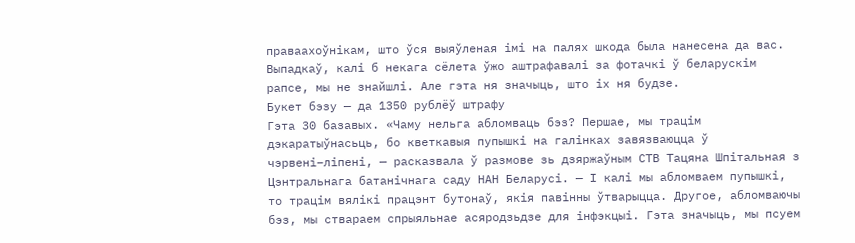праваахоўнікам, што ўся выяўленая імі на палях шкода была нанесена да вас.
Выпадкаў, калі б некага сёлета ўжо аштрафавалі за фотачкі ў беларускім рапсе, мы не знайшлі. Але гэта ня значыць, што іх ня будзе.
Букет бэзу — да 1350 рублёў штрафу
Гэта 30 базавых. «Чаму нельга абломваць бэз? Першае, мы трацім дэкаратыўнасьць, бо кветкавыя пупышкі на галінках завязваюцца ў чэрвені–ліпені, — расказвала ў размове зь дзяржаўным СТВ Тацяна Шпітальная з Цэнтральнага батанічнага саду НАН Беларусі. — І калі мы абломваем пупышкі, то трацім вялікі працэнт бутонаў, якія павінны ўтварыцца. Другое, абломваючы бэз, мы ствараем спрыяльнае асяродзьдзе для інфэкцыі. Гэта значыць, мы псуем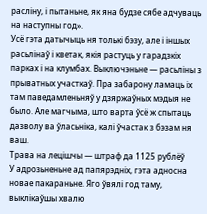расліну, і пытаньне, як яна будзе сябе адчуваць на наступны год».
Усё гэта датычыць ня толькі бэзу, але і іншых расьлінаў і кветак, якія растуць у гарадзкіх парках і на клумбах. Выключэньне — расьліны з прыватных участкаў. Пра забарону ламаць іх там паведамленьняў у дзяржаўных мэдыя не было. Але магчыма, што варта ўсё ж спытаць дазволу ва ўласьніка, калі ўчастак з бэзам ня ваш.
Трава на лецішчы — штраф да 1125 рублёў
У адрозьненьне ад папярэдніх, гэта адносна новае пакараньне. Яго ўвялі год таму, выклікаўшы хвалю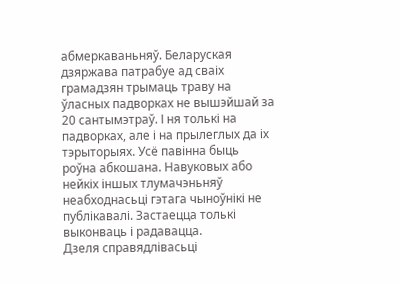абмеркаваньняў. Беларуская дзяржава патрабуе ад сваіх грамадзян трымаць траву на ўласных падворках не вышэйшай за 20 сантымэтраў. І ня толькі на падворках, але і на прылеглых да іх тэрыторыях. Усё павінна быць роўна абкошана. Навуковых або нейкіх іншых тлумачэньняў неабходнасьці гэтага чыноўнікі не публікавалі. Застаецца толькі выконваць і радавацца.
Дзеля справядлівасьці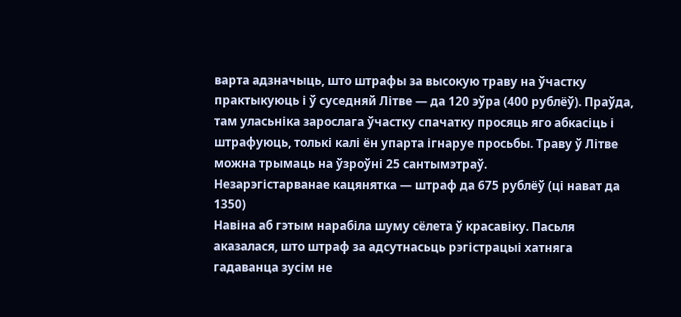варта адзначыць, што штрафы за высокую траву на ўчастку практыкуюць і ў суседняй Літве — да 120 эўра (400 рублёў). Праўда, там уласьніка зарослага ўчастку спачатку просяць яго абкасіць і штрафуюць, толькі калі ён упарта ігнаруе просьбы. Траву ў Літве можна трымаць на ўзроўні 25 сантымэтраў.
Незарэгістарванае кацянятка — штраф да 675 рублёў (ці нават да 1350)
Навіна аб гэтым нарабіла шуму сёлета ў красавіку. Пасьля аказалася, што штраф за адсутнасьць рэгістрацыі хатняга гадаванца зусім не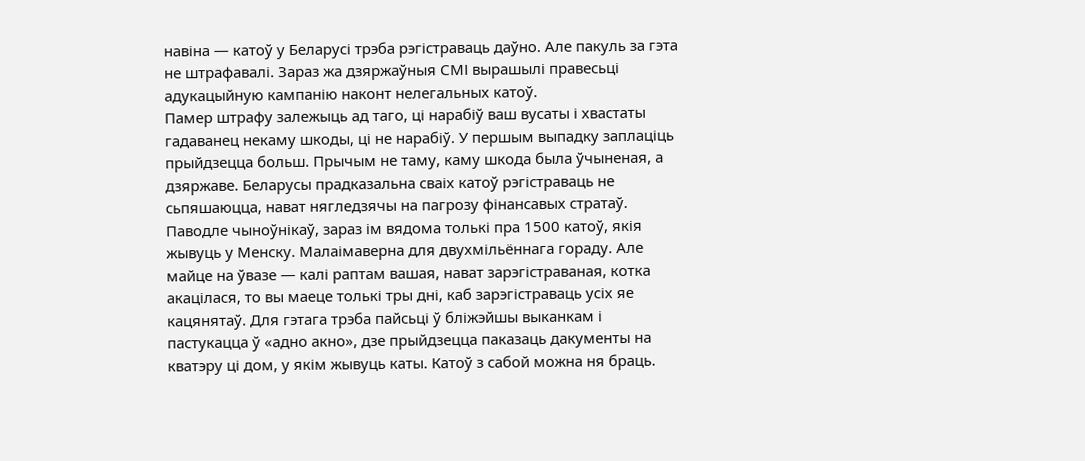навіна — катоў у Беларусі трэба рэгістраваць даўно. Але пакуль за гэта не штрафавалі. Зараз жа дзяржаўныя СМІ вырашылі правесьці адукацыйную кампанію наконт нелегальных катоў.
Памер штрафу залежыць ад таго, ці нарабіў ваш вусаты і хвастаты гадаванец некаму шкоды, ці не нарабіў. У першым выпадку заплаціць прыйдзецца больш. Прычым не таму, каму шкода была ўчыненая, а дзяржаве. Беларусы прадказальна сваіх катоў рэгістраваць не сьпяшаюцца, нават нягледзячы на пагрозу фінансавых стратаў. Паводле чыноўнікаў, зараз ім вядома толькі пра 1500 катоў, якія жывуць у Менску. Малаімаверна для двухмільённага гораду. Але майце на ўвазе — калі раптам вашая, нават зарэгістраваная, котка акацілася, то вы маеце толькі тры дні, каб зарэгістраваць усіх яе кацянятаў. Для гэтага трэба пайсьці ў бліжэйшы выканкам і пастукацца ў «адно акно», дзе прыйдзецца паказаць дакументы на кватэру ці дом, у якім жывуць каты. Катоў з сабой можна ня браць.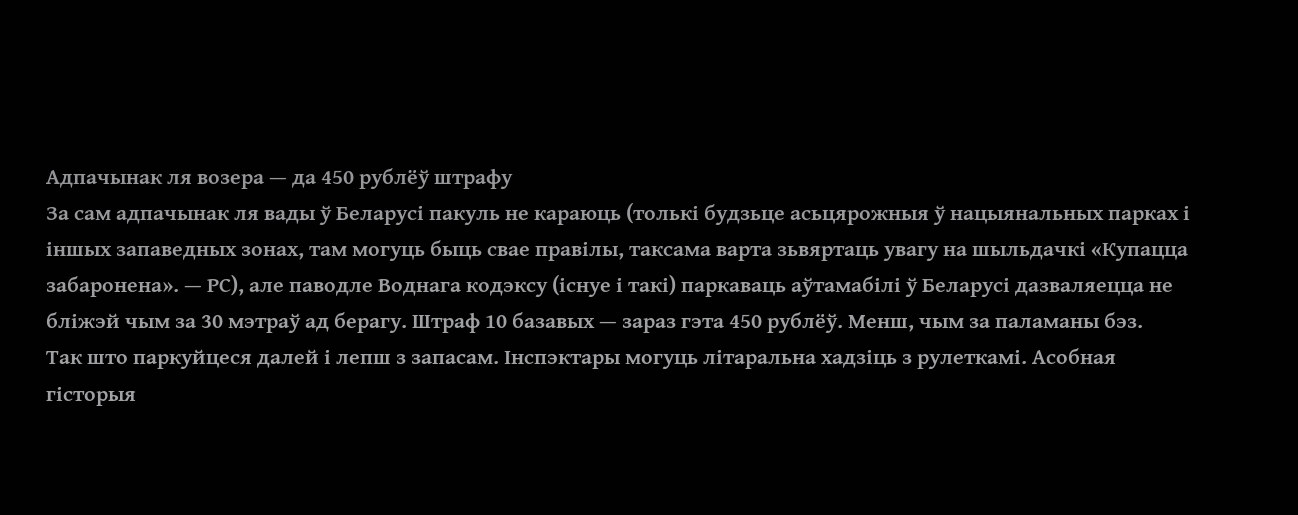Адпачынак ля возера — да 450 рублёў штрафу
За сам адпачынак ля вады ў Беларусі пакуль не караюць (толькі будзьце асьцярожныя ў нацыянальных парках і іншых запаведных зонах, там могуць быць свае правілы, таксама варта зьвяртаць увагу на шыльдачкі «Купацца забаронена». — РС), але паводле Воднага кодэксу (існуе і такі) паркаваць аўтамабілі ў Беларусі дазваляецца не бліжэй чым за 30 мэтраў ад берагу. Штраф 10 базавых — зараз гэта 450 рублёў. Менш, чым за паламаны бэз.
Так што паркуйцеся далей і лепш з запасам. Інспэктары могуць літаральна хадзіць з рулеткамі. Асобная гісторыя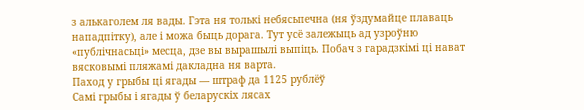з алькаголем ля вады. Гэта ня толькі небясьпечна (ня ўздумайце плаваць нападпітку), але і можа быць дорага. Тут усё залежыць ад узроўню «публічнасьці» месца, дзе вы вырашылі выпіць. Побач з гарадзкімі ці нават вясковымі пляжамі дакладна ня варта.
Паход у грыбы ці ягады — штраф да 1125 рублёў
Самі грыбы і ягады ў беларускіх лясах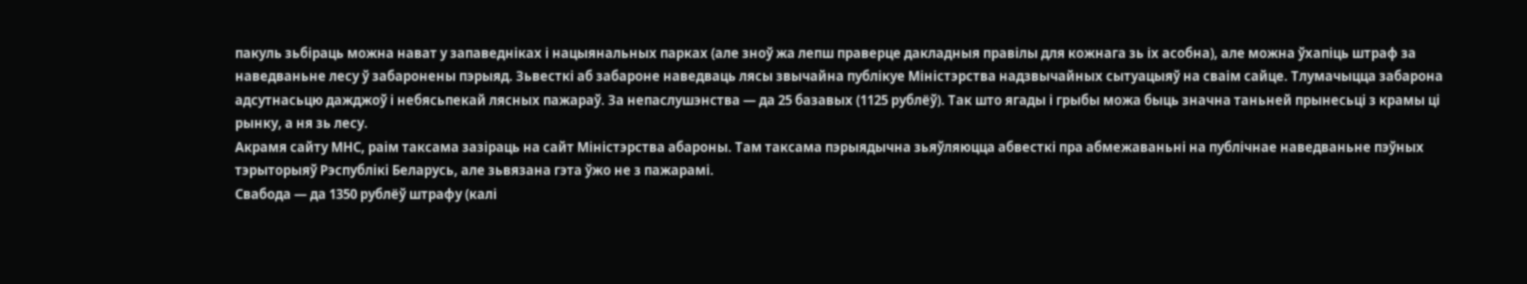пакуль зьбіраць можна нават у запаведніках і нацыянальных парках (але зноў жа лепш праверце дакладныя правілы для кожнага зь іх асобна), але можна ўхапіць штраф за наведваньне лесу ў забаронены пэрыяд. Зьвесткі аб забароне наведваць лясы звычайна публікуе Міністэрства надзвычайных сытуацыяў на сваім сайце. Тлумачыцца забарона адсутнасьцю дажджоў і небясьпекай лясных пажараў. За непаслушэнства — да 25 базавых (1125 рублёў). Так што ягады і грыбы можа быць значна таньней прынесьці з крамы ці рынку, а ня зь лесу.
Акрамя сайту МНС, раім таксама зазіраць на сайт Міністэрства абароны. Там таксама пэрыядычна зьяўляюцца абвесткі пра абмежаваньні на публічнае наведваньне пэўных тэрыторыяў Рэспублікі Беларусь, але зьвязана гэта ўжо не з пажарамі.
Свабода — да 1350 рублёў штрафу (калі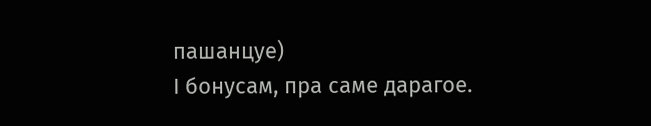пашанцуе)
І бонусам, пра саме дарагое.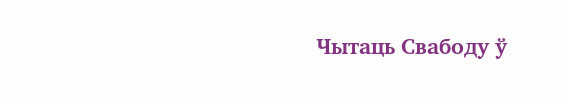Чытаць Свабоду ў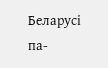Беларусі па-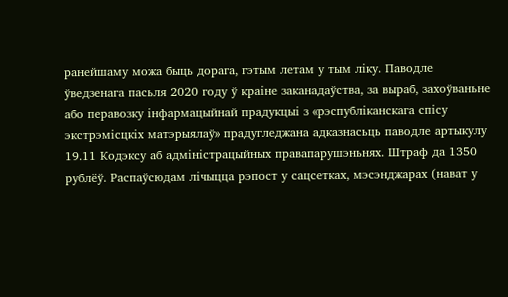ранейшаму можа быць дорага, гэтым летам у тым ліку. Паводле ўведзенага пасьля 2020 году ў краіне заканадаўства, за выраб, захоўваньне або перавозку інфармацыйнай прадукцыі з «рэспубліканскага спісу экстрэмісцкіх матэрыялаў» прадугледжана адказнасьць паводле артыкулу 19.11 Кодэксу аб адміністрацыйных правапарушэньнях. Штраф да 1350 рублёў. Распаўсюдам лічыцца рэпост у сацсетках, мэсэнджарах (нават у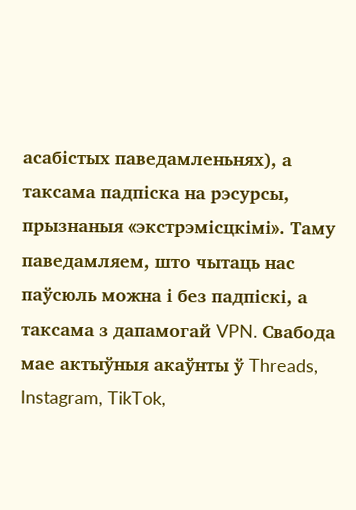асабістых паведамленьнях), а таксама падпіска на рэсурсы, прызнаныя «экстрэмісцкімі». Таму паведамляем, што чытаць нас паўсюль можна і без падпіскі, а таксама з дапамогай VPN. Свабода мае актыўныя акаўнты ў Threads, Instagram, TikTok,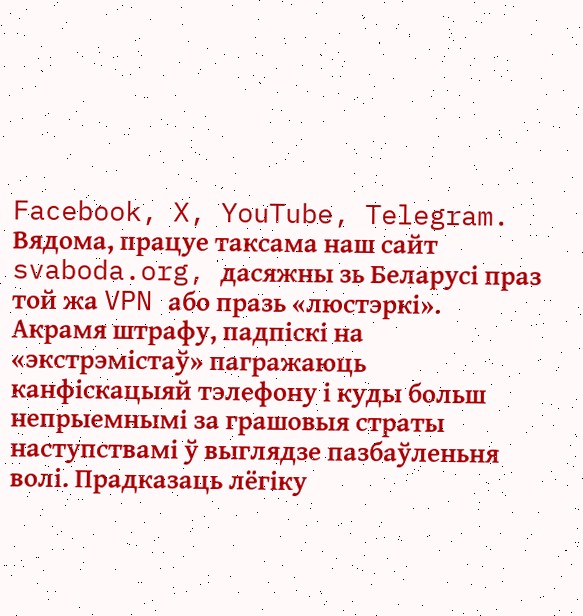Facebook, X, YouTube, Telegram. Вядома, працуе таксама наш сайт svaboda.org, дасяжны зь Беларусі праз той жа VPN або празь «люстэркі».
Акрамя штрафу, падпіскі на «экстрэмістаў» пагражаюць канфіскацыяй тэлефону і куды больш непрыемнымі за грашовыя страты наступствамі ў выглядзе пазбаўленьня волі. Прадказаць лёгіку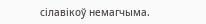сілавікоў немагчыма.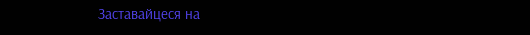Заставайцеся на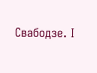Свабодзе. І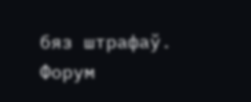бяз штрафаў.
Форум